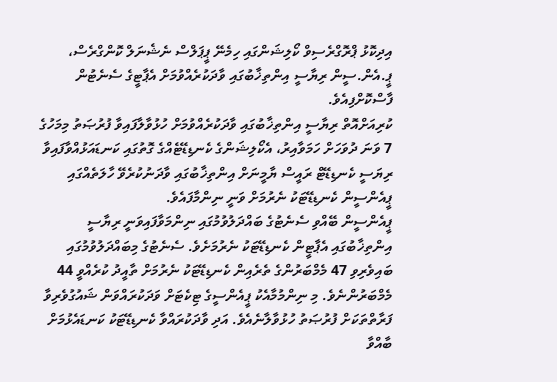އިދިކޮޅު ޕްރޮގްރެސިވް ކޯލިޝަންގައި ހިމެނޭ ޕީޕަލްސް ނެޝެނަލް ކޮންގްރެސް، ޕީ.އެން.ސީން ރިޔާސީ އިންތިޚާބުގައި ވާދަކުރެއްވުމަށް އެޕާޓީގެ ސެނެޓުން ފާސްކޮށްފިއެވެ.
ކުރިއަށްއޮތް ރިޔާސީ އިންތިޚާބުގައި ވާދަކުރެއްވުމަށް ހުޅުވާލާފައިވާ ފުރުޞަތު މިމަހުގެ 7 ވަނަ ދުވަހަށް ހަމަވާއިރު، އެކޯލިޝަންގެ ކެނޑިޑޭޓެއްގެ ގޮތުގައި ކަނޑައަޅުއްވާފައިވާ ރިޔަސީ ކެނޑިޑޭޓް ރައީސް ޔާމީނަށް އިންތިޚާބުގައި ވާދަނުކުރެވޭ ހާލަތެއްގައި ޕީއެންސީން ކެނޑިޑޭޓަކު ނެރުމަށް ވަނީ ނިންމާފައެވެ.
ޕީއެންސީން ބޭއްވި ސެނެޓުގެ ބައްދަލުވުމުގައި ނިންމަވާފައިވަނީ ރިޔާސީ އިންތިޚާބުގައި އެޕާޓީން ކެނޑިޑޭޓަކު ނެރުމަށެވެ. ސެނެޓުގެ މިބައްދަލުވުމުގައި ބައިވެރިވި 47 މެމްބަރުންގެ ތެރެއިން ކެނޑިޑޭޓަކު ނެރުމަށް ތާއީދު ކުރެއްވީ 44 މެމްބަރުންނެވެ. މި ނިންމުމާއެކު ޕީއެންސީގެ ޓިކެޓަށް ވަދަކުރައްވަން ޝައުގުވެރިވާ ފަރާތްތަކަށް ފުރުޞަތު ހުޅުވާލާނެއެވެ. އަދި ވާދަކުރައްވާ ކެނޑިޑޭޓަކު ކަނޑައެޅުމަށް ބާއްވާ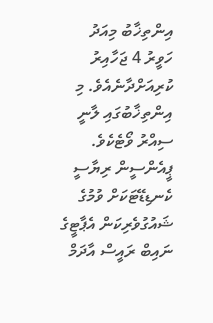އިންތިޚާބު މިއަދު ހަވީރު 4 ޖަހާއިރު ކުރިއަށްދާނެއެވެ. މި އިންތިޚާބުގައި ލާނީ ސިއްރު ވޯޓެކެވެ.
ޕީއެންސީން ރިޔާސީ ކެނޑިޑޭޓަކަށް ވުމުގެ ޝައުގުވެރިކަން އެޕާޓީގެ ނައިބް ރައީސް އާދަމް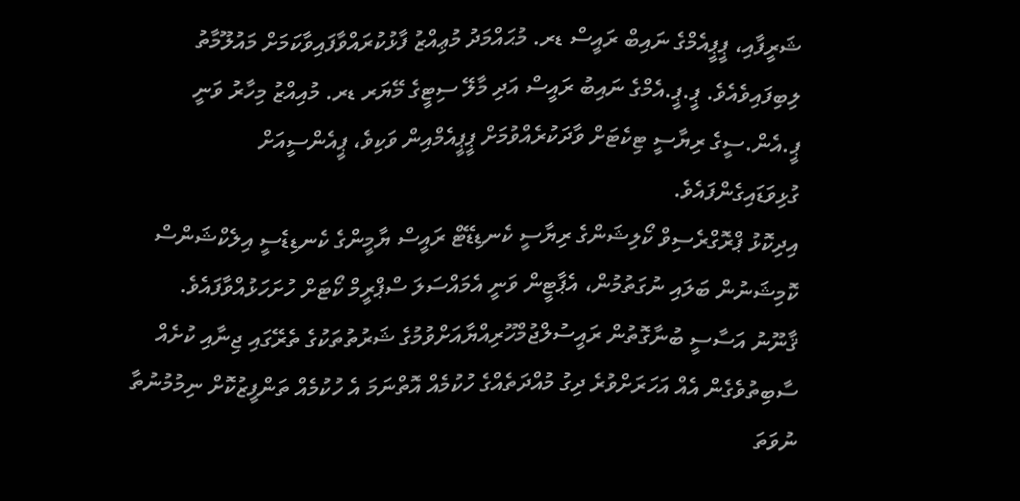ޝަރީފާއި، ޕީޕީއެމްގެ ނައިބް ރައީސް ޑރ. މުޙައްމަދު މުޢިއްޒު ފާޅުކުރައްވާފައިވާކަމަށް މައުލޫމާތު ލިބިފައިވެއެވެ. ޕީ.ޕީ.އެމްގެ ނައިބު ރައީސް އަދި މާލޭ ސިޓީގެ މޭޔަރ ޑރ. މުއިއްޒު މިހާރު ވަނީ ޕީ.އެން.ސީގެ ރިޔާސީ ޓިކެޓަށް ވާދަކުރެއްވުމަށް ޕީޕީއެމްއިން ވަކިވެ، ޕީއެންސީއަށް ގުޅިވަޑައިގެންފައެވެ.
އިދިކޮޅު ޕްރޮގްރެސިވް ކޯލިޝަންގެ ރިޔާސީ ކެނޑިޑޭޓް ރައީސް ޔާމީންގެ ކެނޑިޑެސީ އިލެކްޝަންސް ކޮމިޝަނުން ބަލައި ނުގަތުމުން، އެޕާޓީން ވަނީ އެމައްސަލަ ސްޕްރީމް ކޯޓަށް ހުށަހަޅުއްވާފައެވެ. ޤާނޫނު އަސާސީ ބުނާގޮތުން ރައީސުލްޖުމްހޫރިއްޔާއަށްވުމުގެ ޝަރުތުތަކުގެ ތެރޭގައި ޖިނާއި ކުށެއް ސާބިތުވެގެން އެއް އަހަރަށްވުރެ ދިގު މުއްދަތެއްގެ ހުކުމެއް އޮތްނަމަ އެ ހުކުމެއް ތަންފީޒުކޮށް ނިމުމުނުތާ ނުވަތަ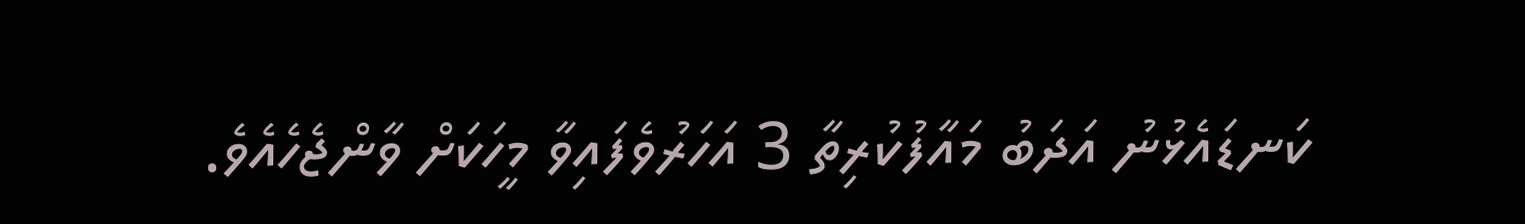ކަނޑައެޅުނު އަދަބު މައާފުކުރިތާ 3 އަހަރުވެފައިވާ މީހަކަށް ވާންޖެހެއެވެ.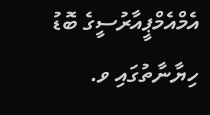އެމްއެމްޕީއާރުސީގެ ބޮޑު ހިޔާނާތުގައި ވ.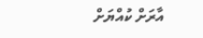އާރަށް ކުއްޔަށް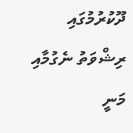ދޫކުރުމުގައި ރިޝްވަތު ނެގުމާއި މަނީ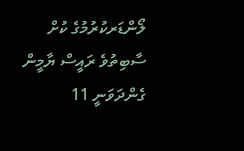ލޯންޑަރކުރުމުގެ ކުށް ސާބިތުވެ ރައީސް ޔާމީން ގެންދަވަނީ 11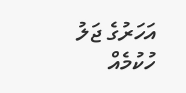އަހަރުގެ ޖަލު ހުކުމެއް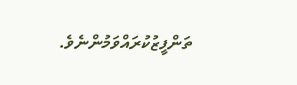ތަންފީޒުކުރައްވަމުންނެވެ.